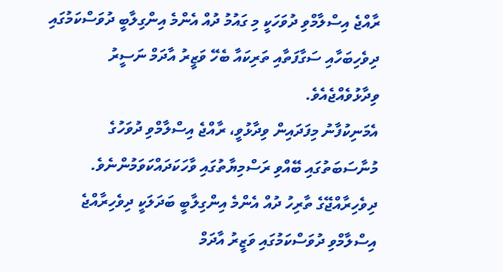ރާއްޖެ އިސްލާމްވި ދުވަހަކީ މި ގައުމު ދުއް އެންމެ އިންގިލާބީ ދުވަސްކަމުގައި ދިވެހިބަހާއި ސަގާފަތާއި ތަރިކައާ ބެހޭ ވަޒީރު އާދަމް ނަސީރު ވިދާޅުވެއްޖެއެވެ.
އެމަނިކުފާނު މިފަދައިން ވިދާޅުވީ، ރާއްޖެ އިސްލާމްވި ދުވަހުގެ މުނާސަބަތުގައި ބޭއްވި ރަސްމިޔާތުގައި ވާހަކަދައްކަވަމުންނެވެ.
ދިވެހިރާއްޖޭގެ ތާރިހު ދުއް އެންމެ އިންގިލާބީ ބަދަލަކީ ދިވެހިރާއްޖެ އިސްލާމްވި ދުވަސްކަމުގައި ވަޒީރު އާދަމް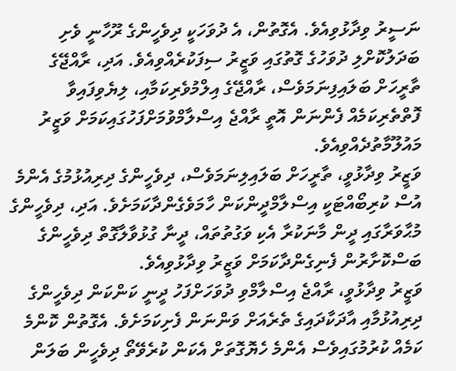ނަސީރު ވިދާޅުވިއެވެ. އެގޮތުން، އެ ދުވަހަކީ ދިވެހީންގެ ރޫހާނީ ވެށި ބަދަލުކޮށްލި ދުވަހުގެ ގޮތުގައި ވަޒީރު ސިފަކުރެއްވިއެވެ. އަދި، ރާއްޖޭގެ ތާރީހަށް ބަލައިފިނަމަވެސް، ރާއްޖޭގެ އިލްމުވެރިކަމާއި، ލިޔެވިފައިވާ ފޮތްތެރިކަމެއް ފެންނަން އޮތީ ރާއްޖެ އިސްލާމްވުމަށްފަހުގައިކަމަށް ވަޒީރު މައުލޫމާތުދެއްވިއެވެ.
ވަޒީރު ވިދާޅުވީ، ތާރީހަށް ބަލައިލިނަމަވެސް، ދިވެހީންގެ ދިރިއުޅުމުގެ އެންމެ އުސް ކުރިބޯއްޓަކީ އިސްލާމްދީންކަން ހާމަވެގެންދާކަމަށެވެ. އަދި، ދިވެހީންގެ މުޙާވަރާގައި ދީން މާނަކުރާ އެކި ވަގުތުތައް، ދީނާ ގުޅުވާލާގޮތް ދިވެހީންގެ ބަސްކޮށާރުން ފެނިގެންދާކަމަށް ވަޒީރު ވިދާޅުވިއެވެ.
ވަޒީރު ވިދާޅުވީ، ރާއްޖެ އިސްލާމްވި ދުވަހަށްފަހު ދީނީ ކަންކަން ދިވެހީންގެ ދިރިއުޅުމާއި އާދަކާދައިގެ ތެރެއަށް ވަންނަން ފެށިކަމަށެވެ. އެގޮތުން ކޮންމެ ކަމެއް ކުރުމުގައިވެސް އެންމެ ހެޔޮގޮތަށް އެކަން ކުރެވޭތޯ ދިވެހީން ބަލަން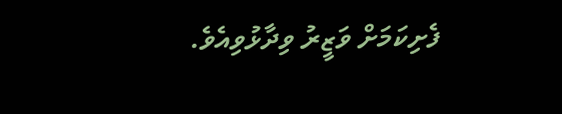ފެށިކަމަށް ވަޒީރު ވިދާޅުވިއެވެ.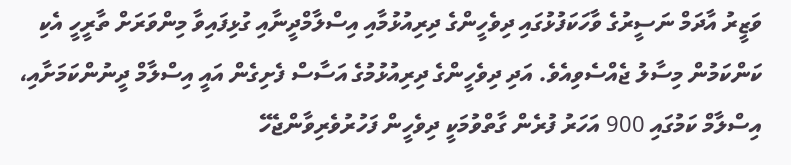ވަޒީރު އާދަމް ނަސީރުގެ ވާހަކަފުޅުގައި ދިވެހީންގެ ދިރިއުޅުމާއި އިސްލާމްދީނާއި ގުޅިފައިވާ މިންވަރަށް ތާރީހީ އެކި ކަންކަމުން މިސާލު ޖެއްސެވިއެވެ. އަދި ދިވެހީންގެ ދިރިއުޅުމުގެ އަސާސް ފެށިގެން އައީ އިސްލާމް ދީނުންކަމަށާއި، އިސްލާމް ކަމުގައި 900 އަހަރު ފުރެން ގާތްވުމަކީ ދިވެހީން ފަހުރުވެރިވާންޖެހޭ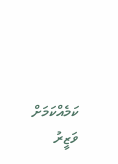ކަމެއްކަމަށް ވަޒީރު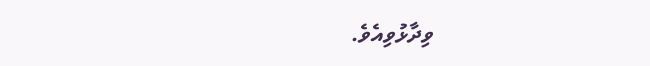ވިދާޅުވިއެވެ.